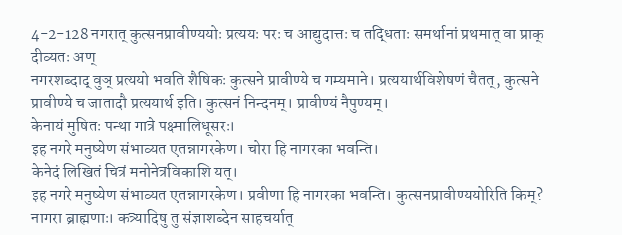4-2-128 नगरात् कुत्सनप्रावीण्ययोः प्रत्ययः परः च आद्युदात्तः च तद्धिताः समर्थानां प्रथमात् वा प्राक् दीव्यतः अण्
नगरशब्दाद् वुञ् प्रत्ययो भवति शैषिकः कुत्सने प्रावीण्ये च गम्यमाने। प्रत्ययार्थविशेषणं चैतत्, कुत्सने प्रावीण्ये च जातादौ प्रत्ययार्थ इति। कुत्सनं निन्दनम्। प्रावीण्यं नैपुण्यम्।
केनायं मुषितः पन्था गात्रे पक्ष्मालिधूसरः।
इह नगरे मनुष्येण संभाव्यत एतन्नागरकेण। चोरा हि नागरका भवन्ति।
केनेदं लिखितं चित्रं मनोनेत्रविकाशि यत्।
इह नगरे मनुष्येण संभाव्यत एतन्नागरकेण। प्रवीणा हि नागरका भवन्ति। कुत्सनप्रावीण्ययोरिति किम्? नागरा ब्राह्मणाः। कत्र्यादिषु तु संज्ञाशब्देन साहचर्यात्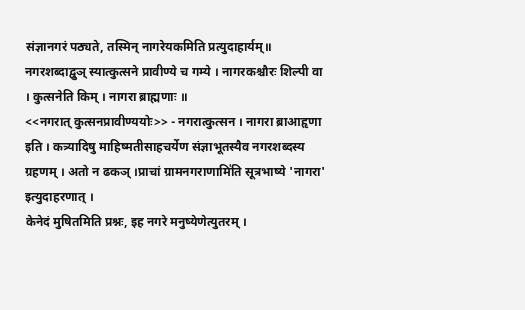संज्ञानगरं पठ्यते, तस्मिन् नागरेयकमिति प्रत्युदाहार्यम्॥
नगरशब्दाद्वुञ् स्यात्कुत्सने प्रावीण्ये च गम्ये । नागरकश्चौरः शिल्पी वा । कुत्सनेति किम् । नागरा ब्राह्मणाः ॥
<<नगरात् कुत्सनप्रावीण्ययोः>> - नगरात्कुत्सन । नागरा ब्राआहृणा इति । कत्र्यादिषु माहिष्मतीसाहचर्येण संज्ञाभूतस्यैव नगरशब्दस्य ग्रहणम् । अतो न ढकञ् ।प्राचां ग्रामनगराणामि॑ति सूत्रभाष्ये 'नागरा' इत्युदाहरणात् ।
केनेदं मुषितमिति प्रश्नः, इह नगरे मनुष्येणेत्युतरम् ।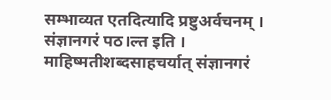सम्भाव्यत एतदित्यादि प्रष्टुअर्वचनम् । संज्ञानगरं पठ।ल्त इति । माहिष्मतीशब्दसाहचर्यात् संज्ञानगरं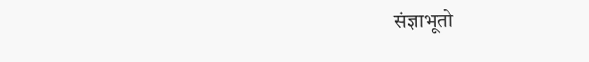संज्ञाभूतो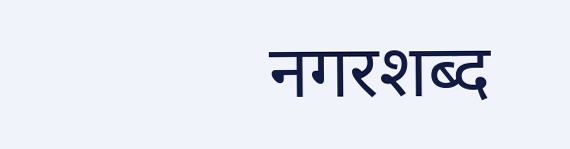नगरशब्द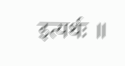इत्यर्थः ॥